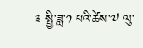༉ སྤྱི་ཟླ་༡ པའི་ཚེས་༧ ལུ་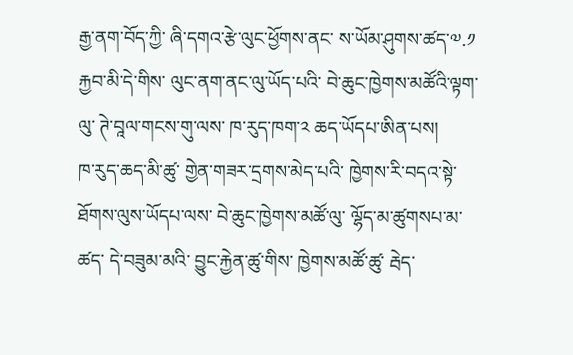རྒྱ་ནག་བོད་ཀྱི་ ཞི་དགའ་རྩེ་ལུང་ཕྱོགས་ནང་ ས་ཡོམ་ཤུགས་ཚད་༧.༡ རྐྱབ་མི་དེ་གིས་ ལུང་ནག་ནང་ལུ་ཡོད་པའི་ བེ་ཆུང་ཁྱེགས་མཚོའི་ལྟག་ལུ་ ཊེ་བཱལ་གངས་གུ་ལས་ ཁ་རུད་ཁག་༢ ཆད་ཡོདཔ་ཨིན་པས།
ཁ་རུད་ཆད་མི་ཚུ་ གྱེན་གཟར་དྲགས་མེད་པའི་ ཁྱེགས་རི་བདའ་སྟེ་ ཐོགས་ལུས་ཡོདཔ་ལས་ བེ་ཆུང་ཁྱེགས་མཚོ་ལུ་ ལྷོད་མ་ཚུགསཔ་མ་ཚད་ དེ་བཟུམ་མའི་ བྱུང་རྐྱེན་ཚུ་གིས་ ཁྱེགས་མཚོ་ཚུ་ རྦེད་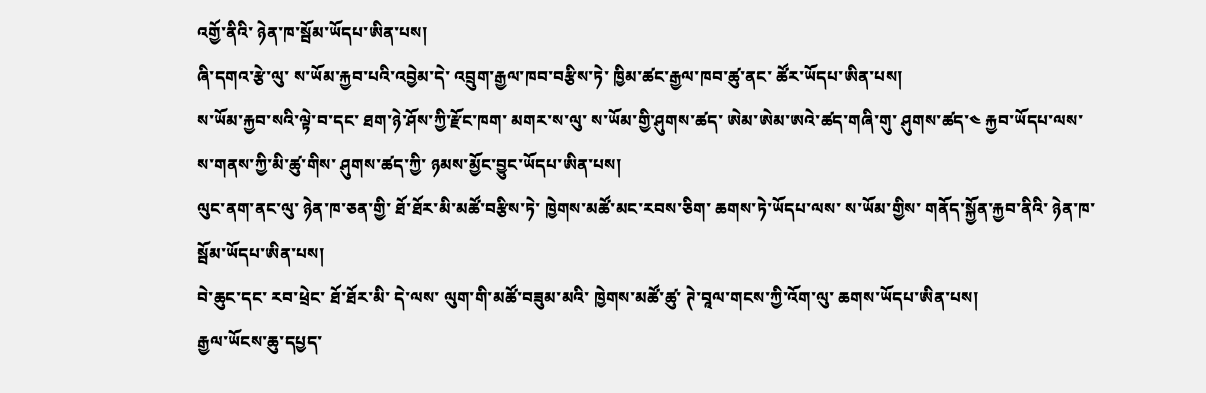འགྱོ་ནིའི་ ཉེན་ཁ་སྦོམ་ཡོདཔ་ཨིན་པས།
ཞི་དགའ་རྩེ་ལུ་ ས་ཡོམ་རྐྱབ་པའི་འབྱེམ་དེ་ འབྲུག་རྒྱལ་ཁབ་བརྩིས་ཏེ་ ཁྱིམ་ཚང་རྒྱལ་ཁབ་ཚུ་ནང་ ཚོར་ཡོདཔ་ཨིན་པས།
ས་ཡོམ་རྐྱབ་སའི་ལྟེ་བ་དང་ ཐག་ཉེ་ཤོས་ཀྱི་རྫོང་ཁག་ མགར་ས་ལུ་ ས་ཡོམ་གྱི་ཤུགས་ཚད་ ཨེམ་ཨེམ་ཨའེ་ཚད་གཞི་གུ་ ཤུགས་ཚད་༤ རྐྱབ་ཡོདཔ་ལས་ ས་གནས་ཀྱི་མི་ཚུ་གིས་ ཤུགས་ཚད་ཀྱི་ ཉམས་མྱོང་བྱུང་ཡོདཔ་ཨིན་པས།
ལུང་ནག་ནང་ལུ་ ཉེན་ཁ་ཅན་གྱི་ ཐོ་ཐོར་མི་མཚོ་བརྩིས་ཏེ་ ཁྱེགས་མཚོ་མང་རབས་ཅིག་ ཆགས་ཏེ་ཡོདཔ་ལས་ ས་ཡོམ་གྱིས་ གནོད་སྐྱོན་རྐྱབ་ནིའི་ ཉེན་ཁ་སྦོམ་ཡོདཔ་ཨིན་པས།
བེ་ཆུང་དང་ རབ་ཕྲེང་ ཐོ་ཐོར་མི་ དེ་ལས་ ལུག་གི་མཚོ་བཟུམ་མའི་ ཁྱེགས་མཚོ་ཚུ་ ཊེ་བཱལ་གངས་ཀྱི་འོག་ལུ་ ཆགས་ཡོདཔ་ཨིན་པས།
རྒྱལ་ཡོངས་ཆུ་དཔྱད་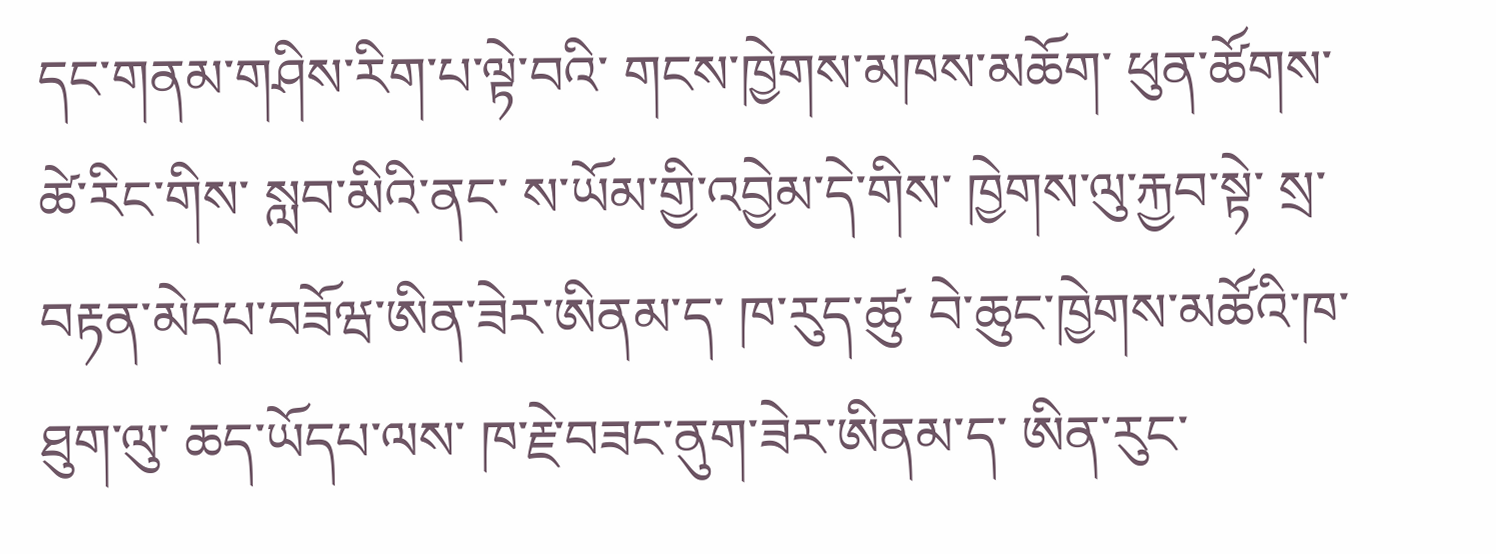དང་གནམ་གཤིས་རིག་པ་ལྟེ་བའི་ གངས་ཁྱེགས་མཁས་མཆོག་ ཕུན་ཚོགས་ཚེ་རིང་གིས་ སླབ་མིའི་ནང་ ས་ཡོམ་གྱི་འབྱེམ་དེ་གིས་ ཁྱེགས་ལུ་རྐྱབ་སྟེ་ སྲ་བརྟན་མེདཔ་བཟོཝ་ཨིན་ཟེར་ཨིནམ་ད་ ཁ་རུད་ཚུ་ བེ་ཆུང་ཁྱེགས་མཚོའི་ཁ་ཐུག་ལུ་ ཆད་ཡོདཔ་ལས་ ཁ་རྗེ་བཟང་ནུག་ཟེར་ཨིནམ་ད་ ཨིན་རུང་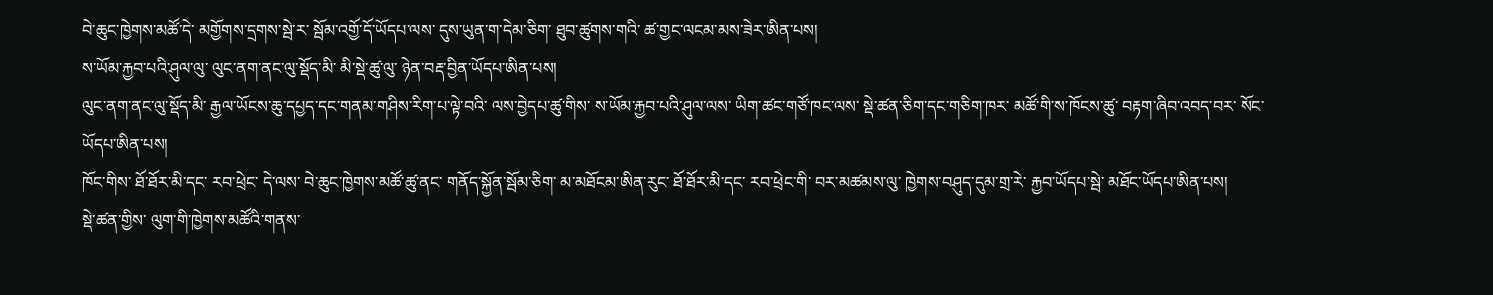བེ་ཆུང་ཁྱེགས་མཚོ་དེ་ མགྱོགས་དྲགས་སྦེ་ར་ སྦོམ་འགྱོ་དོ་ཡོདཔ་ལས་ དུས་ཡུན་ག་དེམ་ཅིག་ ཐུབ་ཚུགས་གའི་ ཚ་གྱང་ལངམ་མས་ཟེར་ཨིན་པས།
ས་ཡོམ་རྐྱབ་པའི་ཤུལ་ལུ་ ལུང་ནག་ནང་ལུ་སྡོད་མི་ མི་སྡེ་ཚུ་ལུ་ ཉེན་བརྡ་བྱིན་ཡོདཔ་ཨིན་པས།
ལུང་ནག་ནང་ལུ་སྡོད་མི་ རྒྱལ་ཡོངས་ཆུ་དཔྱད་དང་གནམ་གཤིས་རིག་པ་ལྟེ་བའི་ ལས་བྱེདཔ་ཚུ་གིས་ ས་ཡོམ་རྐྱབ་པའི་ཤུལ་ལས་ ཡིག་ཚང་གཙོ་ཁང་ལས་ སྡེ་ཚན་ཅིག་དང་གཅིག་ཁར་ མཚོ་གི་ས་ཁོངས་ཚུ་ བརྟག་ཞིབ་འབད་བར་ སོང་ཡོདཔ་ཨིན་པས།
ཁོང་གིས་ ཐོ་ཐོར་མི་དང་ རབ་ཕྲེང་ དེ་ལས་ བེ་ཆུང་ཁྱེགས་མཚོ་ཚུ་ནང་ གནོད་སྐྱོན་སྦོམ་ཅིག་ མ་མཐོངམ་ཨིན་རུང་ ཐོ་ཐོར་མི་དང་ རབ་ཕྲེང་གི་ བར་མཚམས་ལུ་ ཁྱེགས་བཤུད་དུམ་གྲ་རེ་ རྐྱབ་ཡོདཔ་སྦེ་ མཐོང་ཡོདཔ་ཨིན་པས།
སྡེ་ཚན་གྱིས་ ལུག་གི་ཁྱེགས་མཚོའི་གནས་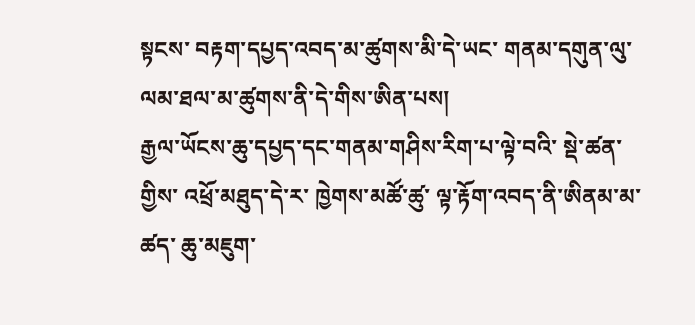སྟངས་ བརྟག་དཔྱད་འབད་མ་ཚུགས་མི་དེ་ཡང་ གནམ་དགུན་ལུ་ ལམ་ཐལ་མ་ཚུགས་ནི་དེ་གིས་ཨིན་པས།
རྒྱལ་ཡོངས་ཆུ་དཔྱད་དང་གནམ་གཤིས་རིག་པ་ལྟེ་བའི་ སྡེ་ཚན་གྱིས་ འཕྲོ་མཐུད་དེ་ར་ ཁྱེགས་མཚོ་ཚུ་ ལྟ་རྟོག་འབད་ནི་ཨིནམ་མ་ཚད་ ཆུ་མཇུག་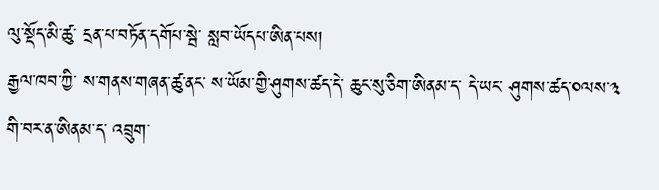ལུ་སྡོད་མི་ཚུ་ དྲན་པ་བཏོན་དགོཔ་སྦེ་ སླབ་ཡོདཔ་ཨིན་པས།
རྒྱལ་ཁབ་ཀྱི་ ས་གནས་གཞན་ཚུ་ནང་ ས་ཡོམ་གྱི་ཤུགས་ཚད་དེ་ ཆུང་སུ་ཅིག་ཨིནམ་ད་ དེ་ཡང་ ཤུགས་ཚད་༠ལས་༣ གི་བར་ན་ཨིནམ་ད་ འབྲུག་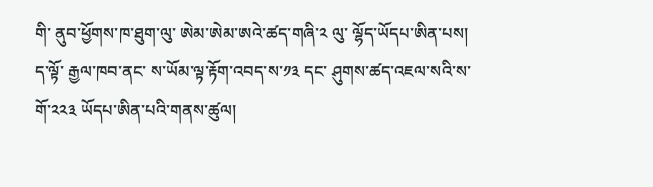གི་ ནུབ་ཕྱོགས་ཁ་ཐུག་ལུ་ ཨེམ་ཨེམ་ཨའེ་ཚད་གཞི་༢ ལུ་ ལྷོད་ཡོདཔ་ཨིན་པས།
ད་ལྟོ་ རྒྱལ་ཁབ་ནང་ ས་ཡོམ་ལྟ་རྟོག་འབད་ས་༡༣ དང་ ཤུགས་ཚད་འཇལ་སའི་ས་གོ་༢༢༣ ཡོདཔ་ཨིན་པའི་གནས་ཚུལ།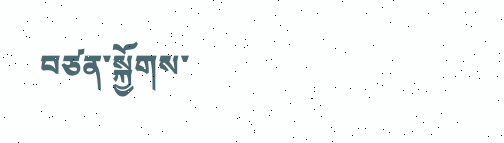བཙན་སྐྱོགས་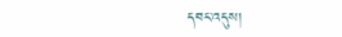དབང་འདུས།